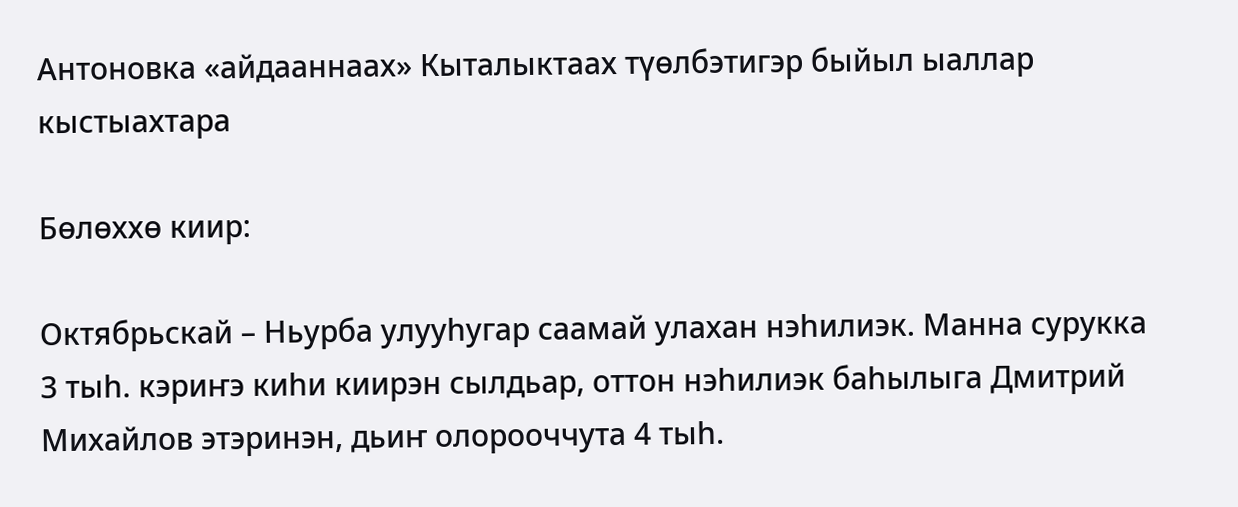Антоновка «айдааннаах» Кыталыктаах түөлбэтигэр быйыл ыаллар кыстыахтара

Бөлөххө киир:

Октябрьскай – Ньурба улууһугар саамай улахан нэһилиэк. Манна сурукка 3 тыһ. кэриҥэ киһи киирэн сылдьар, оттон нэһилиэк баһылыга Дмитрий Михайлов этэринэн, дьиҥ олорооччута 4 тыһ.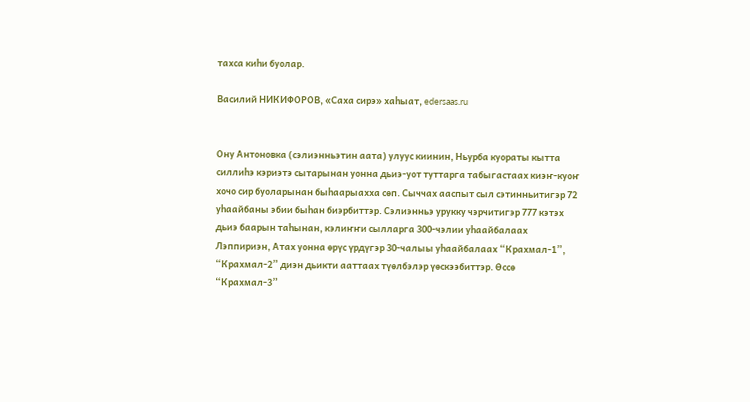тахса киһи буолар.

Василий НИКИФОРОВ, «Саха сирэ» хаһыат, edersaas.ru


Ону Антоновка (сэлиэнньэтин аата) улуус киинин, Ньурба куораты кытта силлиһэ кэриэтэ сытарынан уонна дьиэ-уот туттарга табыгастаах киэҥ-куоҥ хочо сир буоларынан быһаарыахха сөп. Сыччах ааспыт сыл сэтинньитигэр 72 уһаайбаны эбии быһан биэрбиттэр. Сэлиэнньэ урукку чэрчитигэр 777 кэтэх дьиэ баарын таһынан, кэлиҥҥи сылларга 300-чэлии уһаайбалаах Лэппириэн, Атах уонна өрүс үрдүгэр 30-чалыы уһаайбалаах “Крахмал-1”, “Крахмал-2” диэн дьикти ааттаах түөлбэлэр үөскээбиттэр. Өссө “Крахмал-3”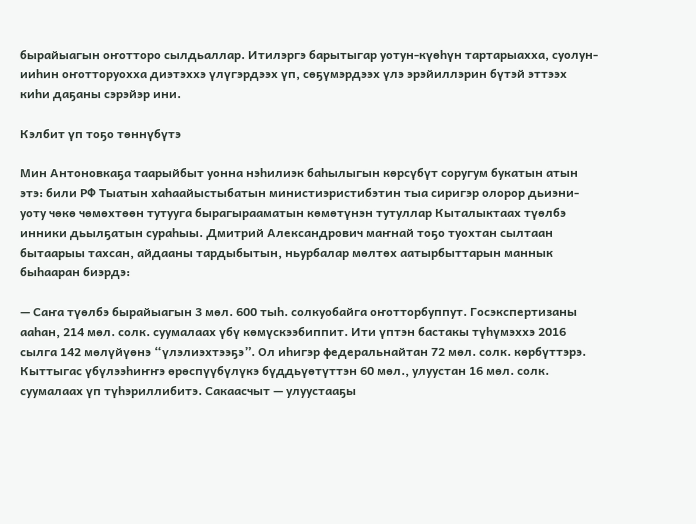бырайыагын оҥотторо сылдьаллар. Итилэргэ барытыгар уотун-күөһүн тартарыахха, суолун-ииһин оҥотторуохха диэтэххэ үлүгэрдээх үп, сөҕүмэрдээх үлэ эрэйиллэрин бүтэй эттээх киһи даҕаны сэрэйэр ини.

Кэлбит үп тоҕо төннүбүтэ

Мин Антоновкаҕа таарыйбыт уонна нэһилиэк баһылыгын көрсүбүт соругум букатын атын этэ: били РФ Тыатын хаһаайыстыбатын министиэристибэтин тыа сиригэр олорор дьиэни-уоту чөкө чөмөхтөөн тутууга бырагырааматын көмөтүнэн тутуллар Кыталыктаах түөлбэ инники дьылҕатын сураһыы. Дмитрий Александрович маҥнай тоҕо туохтан сылтаан бытаарыы тахсан, айдааны тардыбытын, ньурбалар мөлтөх аатырбыттарын маннык быһааран биэрдэ:

— Саҥа түөлбэ бырайыагын 3 мөл. 600 тыһ. солкуобайга оҥотторбуппут. Госэкспертизаны ааһан, 214 мөл. солк. суумалаах үбү көмүскээбиппит. Ити үптэн бастакы түһүмэххэ 2016 сылга 142 мөлүйүөнэ “үлэлиэхтээҕэ”. Ол иһигэр федеральнайтан 72 мөл. солк. көрбүттэрэ. Кыттыгас үбүлээһиҥҥэ өрөспүүбүлүкэ бүддьүөтүттэн 60 мөл., улуустан 16 мөл. солк. суумалаах үп түһэриллибитэ. Сакаасчыт — улуустааҕы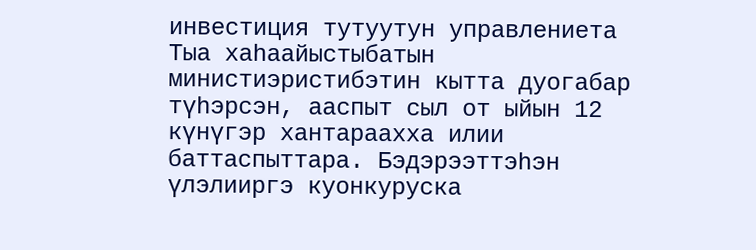инвестиция тутуутун управлениета Тыа хаһаайыстыбатын министиэристибэтин кытта дуогабар түһэрсэн, ааспыт сыл от ыйын 12 күнүгэр хантараахха илии баттаспыттара. Бэдэрээттэһэн үлэлииргэ куонкуруска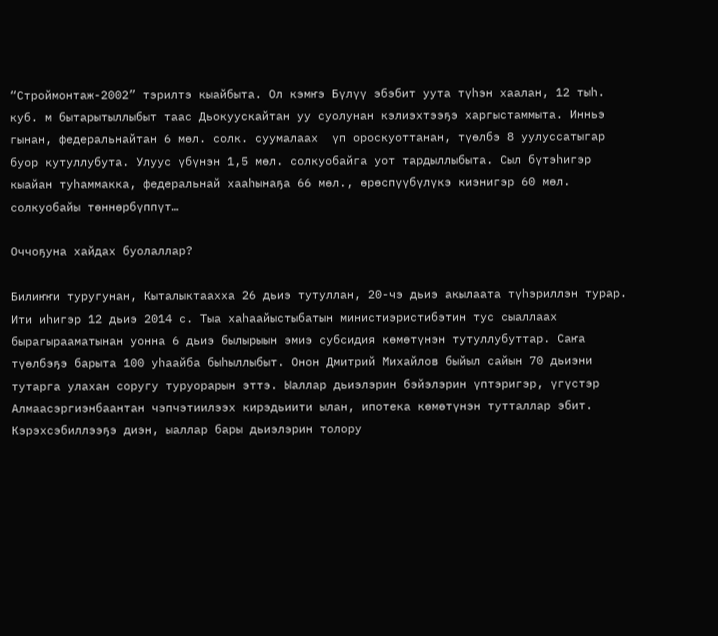“Строймонтаж-2002” тэрилтэ кыайбыта. Ол кэмҥэ Бүлүү эбэбит уута түһэн хаалан, 12 тыһ. куб. м бытарытыллыбыт таас Дьокуускайтан уу суолунан кэлиэхтээҕэ харгыстаммыта. Инньэ гынан, федеральнайтан 6 мөл. солк. суумалаах  үп ороскуоттанан, түөлбэ 8 уулуссатыгар буор кутуллубута. Улуус үбүнэн 1,5 мөл. солкуобайга уот тардыллыбыта. Сыл бүтэһигэр кыайан туһаммакка, федеральнай хааһынаҕа 66 мөл., өрөспүүбүлүкэ киэнигэр 60 мөл. солкуобайы төннөрбүппүт…

Оччоҕуна хайдах буолаллар?

Билиҥҥи туругунан, Кыталыктаахха 26 дьиэ тутуллан, 20-чэ дьиэ акылаата түһэриллэн турар. Ити иһигэр 12 дьиэ 2014 с. Тыа хаһаайыстыбатын министиэристибэтин тус сыаллаах бырагырааматынан уонна 6 дьиэ былырыын эмиэ субсидия көмөтүнэн тутуллубуттар. Саҥа түөлбэҕэ барыта 100 уһаайба быһыллыбыт. Онон Дмитрий Михайлов быйыл сайын 70 дьиэни тутарга улахан соругу туруорарын эттэ. Ыаллар дьиэлэрин бэйэлэрин үптэригэр, үгүстэр Алмаасэргиэнбаантан чэпчэтиилээх кирэдьиити ылан, ипотека көмөтүнэн тутталлар эбит. Кэрэхсэбиллээҕэ диэн, ыаллар бары дьиэлэрин толору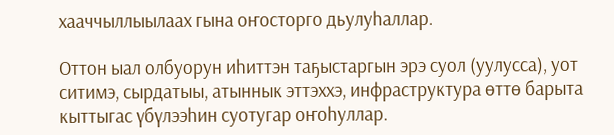хааччыллыылаах гына оҥосторго дьулуһаллар.

Оттон ыал олбуорун иһиттэн таҕыстаргын эрэ суол (уулусса), уот ситимэ, сырдатыы, атыннык эттэххэ, инфраструктура өттө барыта кыттыгас үбүлээһин суотугар оҥоһуллар.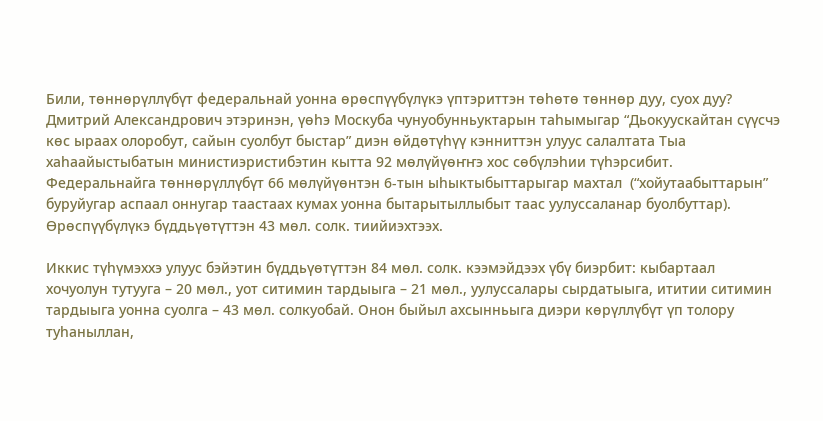Били, төннөрүллүбүт федеральнай уонна өрөспүүбүлүкэ үптэриттэн төһөтө төннөр дуу, суох дуу? Дмитрий Александрович этэринэн, үөһэ Москуба чунуобунньуктарын таһымыгар “Дьокуускайтан сүүсчэ көс ыраах олоробут, сайын суолбут быстар” диэн өйдөтүһүү кэнниттэн улуус салалтата Тыа хаһаайыстыбатын министиэристибэтин кытта 92 мөлүйүөҥҥэ хос сөбүлэһии түһэрсибит. Федеральнайга төннөрүллүбүт 66 мөлүйүөнтэн 6-тын ыһыктыбыттарыгар махтал  (“хойутаабыттарын” буруйугар аспаал оннугар таастаах кумах уонна бытарытыллыбыт таас уулуссаланар буолбуттар). Өрөспүүбүлүкэ бүддьүөтүттэн 43 мөл. солк. тиийиэхтээх.

Иккис түһүмэххэ улуус бэйэтин бүддьүөтүттэн 84 мөл. солк. кээмэйдээх үбү биэрбит: кыбартаал хочуолун тутууга – 20 мөл., уот ситимин тардыыга – 21 мөл., уулуссалары сырдатыыга, ититии ситимин тардыыга уонна суолга – 43 мөл. солкуобай. Онон быйыл ахсынньыга диэри көрүллүбүт үп толору туһаныллан,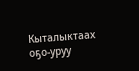Кыталыктаах оҕо-уруу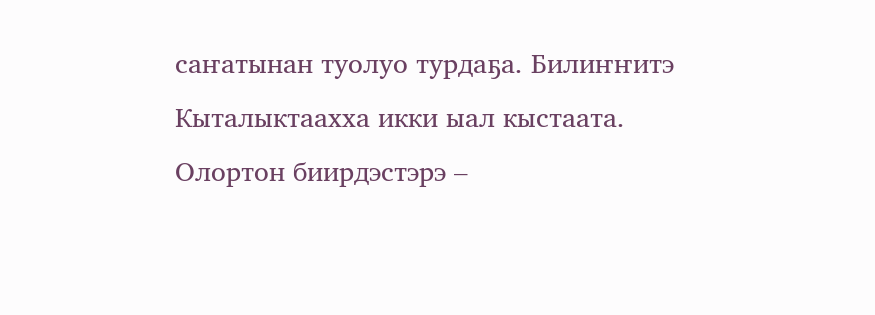саҥатынан туолуо турдаҕа. Билиҥҥитэ Кыталыктаахха икки ыал кыстаата. Олортон биирдэстэрэ –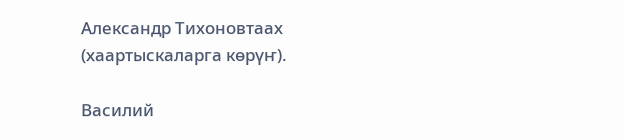Александр Тихоновтаах (хаартыскаларга көрүҥ).

Василий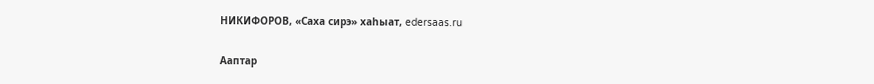НИКИФОРОВ, «Саха сирэ» хаһыат, edersaas.ru

Ааптар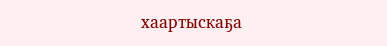хаартыскаҕа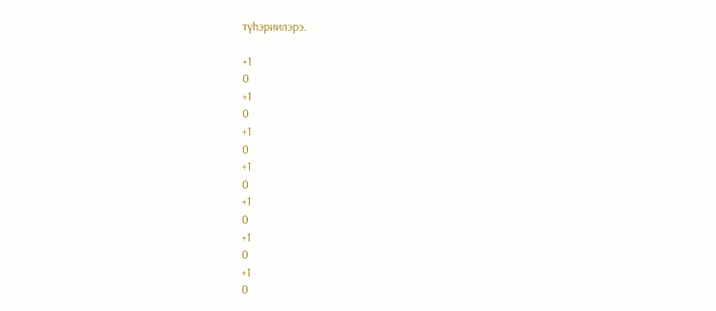түһэриилэрэ.

+1
0
+1
0
+1
0
+1
0
+1
0
+1
0
+1
0